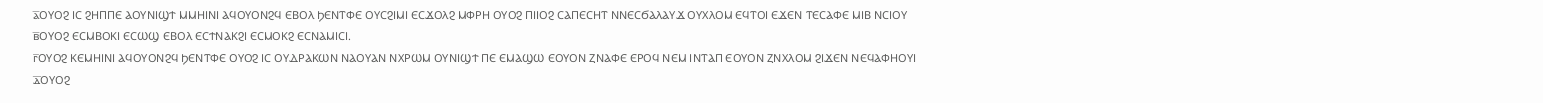ⲁ̅ⲞⲨⲞϨ ⲒⲤ ϨⲎⲠⲠⲈ ⲀⲞⲨⲚⲒϢϮ ⲘⲘⲎⲒⲚⲒ ⲀϤⲞⲨⲞⲚϨϤ ⲈⲂⲞⲖ ϦⲈⲚⲦⲪⲈ ⲞⲨⲤϨⲒⲘⲒ ⲈⲤϪⲞⲖϨ ⲘⲪⲢⲎ ⲞⲨⲞϨ ⲠⲒⲒⲞϨ ⲤⲀⲠⲈⲤⲎⲦ ⲚⲚⲈⲤϬⲀⲖⲀⲨϪ ⲞⲨⲬⲖⲞⲘ ⲈϤⲦⲞⲒ ⲈϪⲈⲚ ⲦⲈⲤⲀⲪⲈ ⲘⲒⲂ ⲚⲤⲒⲞⲨ
ⲃ̅ⲞⲨⲞϨ ⲈⲤⲘⲂⲞⲔⲒ ⲈⲤⲰϢ ⲈⲂⲞⲖ ⲈⲤϮⲚⲀⲔϨⲒ ⲈⲤⲘⲞⲔϨ ⲈⲤⲚⲀⲘⲒⲤⲒ.
ⲅ̅ⲞⲨⲞϨ ⲔⲈⲘⲎⲒⲚⲒ ⲀϤⲞⲨⲞⲚϨϤ ϦⲈⲚⲦⲪⲈ ⲞⲨⲞϨ ⲒⲤ ⲞⲨⲆⲢⲀⲔⲰⲚ ⲚⲀⲞⲨⲀⲚ ⲚⲬⲢⲰⲘ ⲞⲨⲚⲒϢϮ ⲠⲈ ⲈⲘⲀϢⲰ ⲈⲞⲨⲞⲚ ⲌⲚⲀⲪⲈ ⲈⲢⲞϤ ⲚⲈⲘ ⲒⲚⲦⲀⲠ ⲈⲞⲨⲞⲚ ⲌⲚⲬⲖⲞⲘ ϨⲒϪⲈⲚ ⲚⲈϤⲀⲪⲎⲞⲨⲒ
ⲇ̅ⲞⲨⲞϨ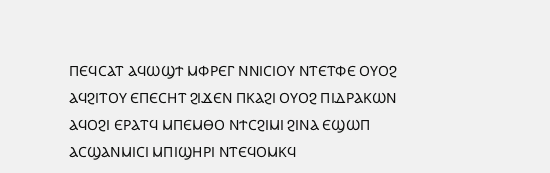ⲠⲈϤⲤⲀⲦ ⲀϤⲰϢϮ ⲘⲪⲢⲈⲄ ⲚⲚⲒⲤⲒⲞⲨ ⲚⲦⲈⲦⲪⲈ ⲞⲨⲞϨ ⲀϤϨⲒⲦⲞⲨ ⲈⲠⲈⲤⲎⲦ ϨⲒϪⲈⲚ ⲠⲔⲀϨⲒ ⲞⲨⲞϨ ⲠⲒⲆⲢⲀⲔⲰⲚ ⲀϤⲞϨⲒ ⲈⲢⲀⲦϤ ⲘⲠⲈⲘⲐⲞ ⲚϮⲤϨⲒⲘⲒ ϨⲒⲚⲀ ⲈϢⲰⲠ ⲀⲤϢⲀⲚⲘⲒⲤⲒ ⲘⲠⲒϢⲎⲢⲒ ⲚⲦⲈϤⲞⲘⲔϤ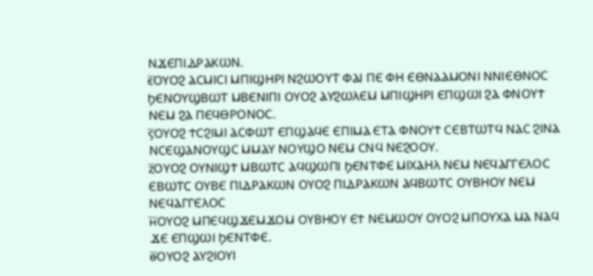ⲚϪⲈⲠⲒⲆⲢⲀⲔⲰⲚ.
ⲉ̅ⲞⲨⲞϨ ⲀⲤⲘⲒⲤⲒ ⲘⲠⲒϢⲎⲢⲒ ⲚϨⲰⲞⲨⲦ ⲪⲀⲒ ⲠⲈ ⲪⲎ ⲈⲐⲚⲀⲀⲘⲞⲚⲒ ⲚⲚⲒⲈⲐⲚⲞⲤ ϦⲈⲚⲞⲨϢⲂⲰⲦ ⲘⲂⲈⲚⲒⲠⲒ ⲞⲨⲞϨ ⲀⲨϨⲰⲖⲈⲘ ⲘⲠⲒϢⲎⲢⲒ ⲈⲠϢⲰⲒ ϨⲀ ⲪⲚⲞⲨϮ ⲚⲈⲘ ϨⲀ ⲠⲈϤⲐⲢⲞⲚⲞⲤ.
ⲋ̅ⲞⲨⲞϨ ϮⲤϨⲒⲘⲒ ⲀⲤⲪⲰⲦ ⲈⲠϢⲀϤⲈ ⲈⲠⲒⲘⲀ ⲈⲦⲀ ⲪⲚⲞⲨϮ ⲤⲈⲂⲦⲰⲦϤ ⲚⲀⲤ ϨⲒⲚⲀ ⲚⲤⲈϢⲀⲚⲞⲨϢⲤ ⲘⲘⲀⲨ ⲚⲞⲨϢⲞ ⲚⲈⲘ ⲤⲚϤ ⲚⲈϨⲞⲞⲨ.
ⲍ̅ⲞⲨⲞϨ ⲞⲨⲚⲒϢϮ ⲘⲂⲰⲦⲤ ⲀϤϢⲰⲠⲒ ϦⲈⲚⲦⲪⲈ ⲘⲒⲬⲀⲎⲖ ⲚⲈⲘ ⲚⲈϤⲀⲄⲄⲈⲖⲞⲤ ⲈⲂⲰⲦⲤ ⲞⲨⲂⲈ ⲠⲒⲆⲢⲀⲔⲰⲚ ⲞⲨⲞϨ ⲠⲒⲆⲢⲀⲔⲰⲚ ⲀϤⲂⲰⲦⲤ ⲞⲨⲂⲎⲞⲨ ⲚⲈⲘ ⲚⲈϤⲀⲄⲄⲈⲖⲞⲤ
ⲏ̅ⲞⲨⲞϨ ⲘⲠⲈϤϢϪⲈⲘϪⲞⲘ ⲞⲨⲂⲎⲞⲨ ⲈϮ ⲚⲈⲘⲰⲞⲨ ⲞⲨⲞϨ ⲘⲠⲞⲨⲬⲀ ⲘⲀ ⲚⲀϤ ϪⲈ ⲈⲠϢⲰⲒ ϦⲈⲚⲦⲪⲈ.
ⲑ̅ⲞⲨⲞϨ ⲀⲨϨⲒⲞⲨⲒ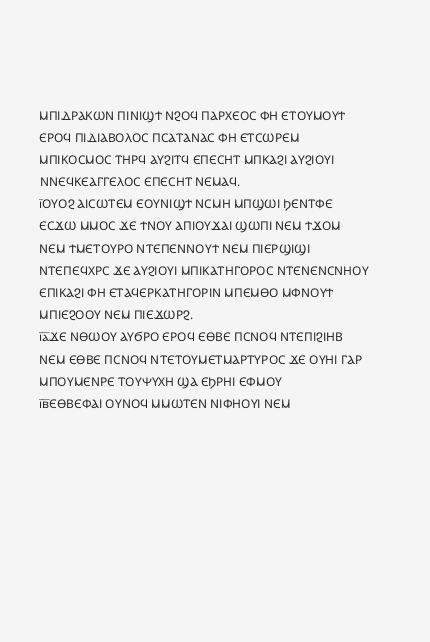ⲘⲠⲒⲆⲢⲀⲔⲰⲚ ⲠⲒⲚⲒϢϮ ⲚϨⲞϤ ⲠⲀⲢⲬⲈⲞⲤ ⲪⲎ ⲈⲦⲞⲨⲘⲞⲨϮ ⲈⲢⲞϤ ⲠⲒⲆⲒⲀⲂⲞⲖⲞⲤ ⲠⲤⲀⲦⲀⲚⲀⲤ ⲪⲎ ⲈⲦⲤⲰⲢⲈⲘ ⲘⲠⲒⲔⲞⲤⲘⲞⲤ ⲦⲎⲢϤ ⲀⲨϨⲒⲦϤ ⲈⲠⲈⲤⲎⲦ ⲘⲠⲔⲀϨⲒ ⲀⲨϨⲒⲞⲨⲒ ⲚⲚⲈϤⲔⲈⲀⲄⲄⲈⲖⲞⲤ ⲈⲠⲈⲤⲎⲦ ⲚⲈⲘⲀϤ.
ⲓ̅ⲞⲨⲞϨ ⲀⲒⲤⲰⲦⲈⲘ ⲈⲞⲨⲚⲒϢϮ ⲚⲤⲘⲎ ⲘⲠϢⲰⲒ ϦⲈⲚⲦⲪⲈ ⲈⲤϪⲰ ⲘⲘⲞⲤ ϪⲈ ϮⲚⲞⲨ ⲀⲠⲒⲞⲨϪⲀⲒ ϢⲰⲠⲒ ⲚⲈⲘ ϮϪⲞⲘ ⲚⲈⲘ ϮⲘⲈⲦⲞⲨⲢⲞ ⲚⲦⲈⲠⲈⲚⲚⲞⲨϮ ⲚⲈⲘ ⲠⲒⲈⲢϢⲒϢⲒ ⲚⲦⲈⲠⲈϤⲬⲢⲤ ϪⲈ ⲀⲨϨⲒⲞⲨⲒ ⲘⲠⲒⲔⲀⲦⲎⲄⲞⲢⲞⲤ ⲚⲦⲈⲚⲈⲚⲤⲚⲎⲞⲨ ⲈⲠⲒⲔⲀϨⲒ ⲪⲎ ⲈⲦⲀϤⲈⲢⲔⲀⲦⲎⲄⲞⲢⲒⲚ ⲘⲠⲈⲘⲐⲞ ⲘⲪⲚⲞⲨϮ ⲘⲠⲒⲈϨⲞⲞⲨ ⲚⲈⲘ ⲠⲒⲈϪⲰⲢϨ.
ⲓ̅ⲁ̅ϪⲈ ⲚⲐⲰⲞⲨ ⲀⲨϬⲢⲞ ⲈⲢⲞϤ ⲈⲐⲂⲈ ⲠⲤⲚⲞϤ ⲚⲦⲈⲠⲒϨⲒⲎⲂ ⲚⲈⲘ ⲈⲐⲂⲈ ⲠⲤⲚⲞϤ ⲚⲦⲈⲦⲞⲨⲘⲈⲦⲘⲀⲢⲦⲨⲢⲞⲤ ϪⲈ ⲞⲨⲎⲒ ⲄⲀⲢ ⲘⲠⲞⲨⲘⲈⲚⲢⲈ ⲦⲞⲨⲮⲨⲬⲎ ϢⲀ ⲈϦⲢⲎⲒ ⲈⲪⲘⲞⲨ
ⲓ̅ⲃ̅ⲈⲐⲂⲈⲪⲀⲒ ⲞⲨⲚⲞϤ ⲘⲘⲰⲦⲈⲚ ⲚⲒⲪⲎⲞⲨⲒ ⲚⲈⲘ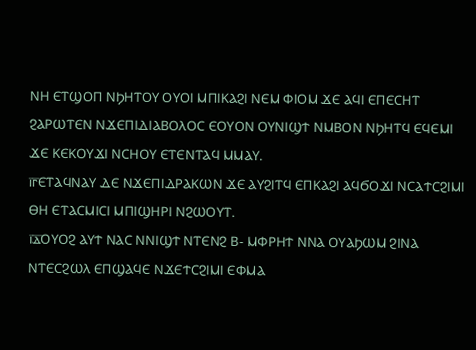ⲚⲎ ⲈⲦϢⲞⲠ ⲚϦⲎⲦⲞⲨ ⲞⲨⲞⲒ ⲘⲠⲒⲔⲀϨⲒ ⲚⲈⲘ ⲪⲒⲞⲘ ϪⲈ ⲀϤⲒ ⲈⲠⲈⲤⲎⲦ ϨⲀⲢⲰⲦⲈⲚ ⲚϪⲈⲠⲒⲆⲒⲀⲂⲞⲖⲞⲤ ⲈⲞⲨⲞⲚ ⲞⲨⲚⲒϢϮ ⲚⲘⲂⲞⲚ ⲚϦⲎⲦϤ ⲈϤⲈⲘⲒ ϪⲈ ⲔⲈⲔⲞⲨϪⲒ ⲚⲤⲎⲞⲨ ⲈⲦⲈⲚⲦⲀϤ ⲘⲘⲀⲨ.
ⲓ̅ⲅ̅ⲈⲦⲀϤⲚⲀⲨ ⲆⲈ ⲚϪⲈⲠⲒⲆⲢⲀⲔⲰⲚ ϪⲈ ⲀⲨϨⲒⲦϤ ⲈⲠⲔⲀϨⲒ ⲀϤϬⲞϪⲒ ⲚⲤⲀϮⲤϨⲒⲘⲒ ⲐⲎ ⲈⲦⲀⲤⲘⲒⲤⲒ ⲘⲠⲒϢⲎⲢⲒ ⲚϨⲰⲞⲨⲦ.
ⲓ̅ⲇ̅ⲞⲨⲞϨ ⲀⲨϮ ⲚⲀⲤ ⲚⲚⲒϢϮ ⲚⲦⲈⲚϨ Ⲃ- ⲘⲪⲢⲎϮ ⲚⲚⲀ ⲞⲨⲀϦⲰⲘ ϨⲒⲚⲀ ⲚⲦⲈⲤϨⲰⲖ ⲈⲠϢⲀϤⲈ ⲚϪⲈϮⲤϨⲒⲘⲒ ⲈⲪⲘⲀ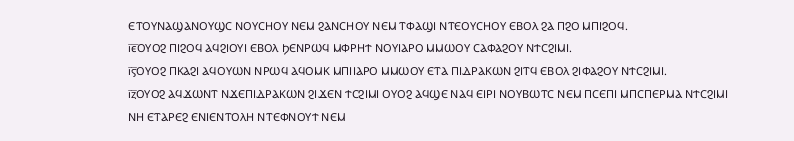ⲈⲦⲞⲨⲚⲀϢⲀⲚⲞⲨϢⲤ ⲚⲞⲨⲤⲎⲞⲨ ⲚⲈⲘ ϨⲀⲚⲤⲎⲞⲨ ⲚⲈⲘ ⲦⲪⲀϢⲒ ⲚⲦⲈⲞⲨⲤⲎⲞⲨ ⲈⲂⲞⲖ ϨⲀ ⲠϨⲞ ⲘⲠⲒϨⲞϤ.
ⲓ̅ⲉ̅ⲞⲨⲞϨ ⲠⲒϨⲞϤ ⲀϤϨⲒⲞⲨⲒ ⲈⲂⲞⲖ ϦⲈⲚⲢⲰϤ ⲘⲪⲢⲎϮ ⲚⲞⲨⲒⲀⲢⲞ ⲘⲘⲰⲞⲨ ⲤⲀⲪⲀϨⲞⲨ ⲚϮⲤϨⲒⲘⲒ.
ⲓ̅ⲋ̅ⲞⲨⲞϨ ⲠⲔⲀϨⲒ ⲀϤⲞⲨⲰⲚ ⲚⲢⲰϤ ⲀϤⲞⲘⲔ ⲘⲠⲒⲒⲀⲢⲞ ⲘⲘⲰⲞⲨ ⲈⲦⲀ ⲠⲒⲆⲢⲀⲔⲰⲚ ϨⲒⲦϤ ⲈⲂⲞⲖ ϨⲒⲪⲀϨⲞⲨ ⲚϮⲤϨⲒⲘⲒ.
ⲓ̅ⲍ̅ⲞⲨⲞϨ ⲀϤϪⲰⲚⲦ ⲚϪⲈⲠⲒⲆⲢⲀⲔⲰⲚ ϨⲒϪⲈⲚ ϮⲤϨⲒⲘⲒ ⲞⲨⲞϨ ⲀϤϢⲈ ⲚⲀϤ ⲈⲒⲢⲒ ⲚⲞⲨⲂⲰⲦⲤ ⲚⲈⲘ ⲠⲤⲈⲠⲒ ⲘⲠⲤⲠⲈⲢⲘⲀ ⲚϮⲤϨⲒⲘⲒ ⲚⲎ ⲈⲦⲀⲢⲈϨ ⲈⲚⲒⲈⲚⲦⲞⲖⲎ ⲚⲦⲈⲪⲚⲞⲨϮ ⲚⲈⲘ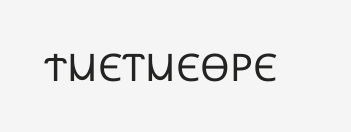ϮⲘⲈⲦⲘⲈⲐⲢⲈ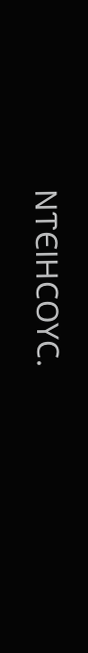ⲚⲦⲈⲒⲎⲤⲞⲨⲤ.